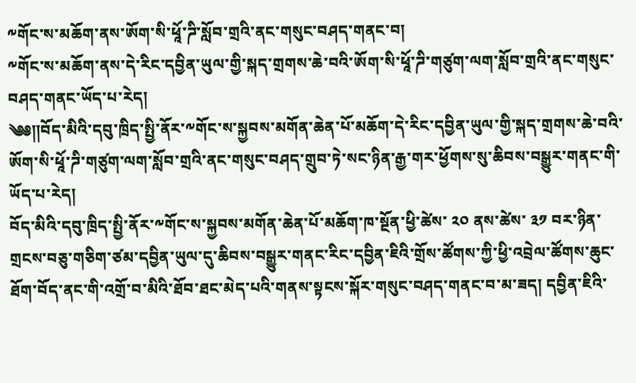༸གོང་ས་མཆོག་ནས་ཨོག་སི་ཕཱོ་ཌི་སློབ་གྲའི་ནང་གསུང་བཤད་གནང་བ།
༸གོང་ས་མཆོག་ནས་དེ་རིང་དབྱིན་ཡུལ་གྱི་སྐད་གྲགས་ཆེ་བའི་ཨོག་སི་ཕཱོ་ཌི་གཙུག་ལག་སློབ་གྲའི་ནང་གསུང་བཤད་གནང་ཡོད་པ་རེད།
༄༅༎བོད་མིའི་དབུ་ཁྲིད་སྤྱི་ནོར་༸གོང་ས་སྐྱབས་མགོན་ཆེན་པོ་མཆོག་དེ་རིང་དབྱིན་ཡུལ་གྱི་སྐད་གྲགས་ཆེ་བའི་ཨོག་སི་ཕཱོ་ཌི་གཙུག་ལག་སློབ་གྲའི་ནང་གསུང་བཤད་གྲུབ་ཏེ་སང་ཉིན་རྒྱ་གར་ཕྱོགས་སུ་ཆིབས་བསྒྱུར་གནང་གི་ཡོད་པ་རེད།
བོད་མིའི་དབུ་ཁྲིད་སྤྱི་ནོར་༸གོང་ས་སྐྱབས་མགོན་ཆེན་པོ་མཆོག་ཁ་སྔོན་ཕྱི་ཚེས་ ༢༠ ནས་ཚེས་ ༣༡ བར་ཉིན་གྲངས་བཅུ་གཅིག་ཙམ་དབྱིན་ཡུལ་དུ་ཆིབས་བསྒྱུར་གནང་རིང་དབྱིན་ཇིའི་གྲོས་ཚོགས་ཀྱི་ཕྱི་འབྲེལ་ཚོགས་ཆུང་ཐོག་བོད་ནང་གི་འགྲོ་བ་མིའི་ཐོབ་ཐང་མེད་པའི་གནས་སྟངས་སྐོར་གསུང་བཤད་གནང་བ་མ་ཟད། དབྱིན་ཇིའི་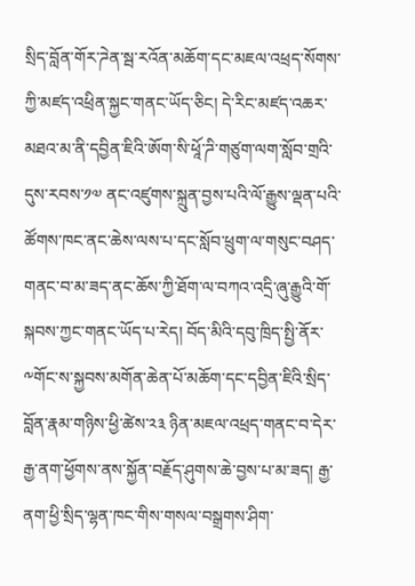སྲིད་བློན་གོར་ཌེན་སྦ་རའོན་མཆོག་དང་མཇལ་འཕྲད་སོགས་ཀྱི་མཛད་འཕྲིན་སྐྱང་གནང་ཡོད་ཅིང། དེ་རིང་མཛད་འཆར་མཐའ་མ་ནི་དབྱིན་ཇིའི་ཨོག་སི་ཕཱོ་ཌི་གཙུག་ལག་སློབ་གྲའི་དུས་རབས་༡༧ ནང་འཛུགས་སྐྲུན་བྱས་པའི་ལོ་རྒྱུས་ལྡན་པའི་ཚོགས་ཁང་ནང་ཆེས་ལས་པ་དང་སློབ་ཕྲུག་ལ་གསུང་བཤད་གནང་བ་མ་ཟད་ནང་ཆོས་ཀྱི་ཐོག་ལ་བཀའ་འདྲི་ཞུ་རྒྱུའི་གོ་སྐབས་ཀྱང་གནང་ཡོད་པ་རེད། བོད་མིའི་དབུ་ཁྲིད་སྤྱི་ནོར་༸གོང་ས་སྐྱབས་མགོན་ཆེན་པོ་མཆོག་དང་དབྱིན་ཇིའི་སྲིད་བློན་རྣམ་གཉིས་ཕྱི་ཚེས་༢༣ ཉིན་མཇལ་འཕྲད་གནང་བ་དེར་རྒྱ་ནག་ཕྱོགས་ནས་སྐྱོན་བརྗོད་ཤུགས་ཆེ་བྱས་པ་མ་ཟད། རྒྱ་ནག་ཕྱི་སྲིད་ལྷན་ཁང་གིས་གསལ་བསྒྲགས་ཤིག་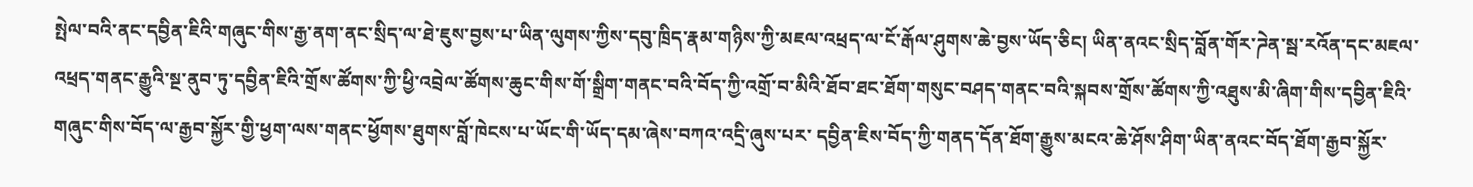སྤེལ་བའི་ནང་དབྱིན་ཇིའི་གཞུང་གིས་རྒྱ་ནག་ནང་སྲིད་ལ་ཐེ་ཇུས་བྱས་པ་ཡིན་ལུགས་ཀྱིས་དབུ་ཁྲིད་རྣམ་གཉིས་ཀྱི་མཇལ་འཕྲད་ལ་ངོ་རྒོལ་ཤུགས་ཆེ་བྱས་ཡོད་ཅིང། ཡིན་ནའང་སྲིད་བློན་གོར་ཌེན་སྦ་རའོན་དང་མཇལ་འཕྲད་གནང་རྒྱུའི་སྔ་ནུབ་ཏུ་དབྱིན་ཇིའི་གྲོས་ཚོགས་ཀྱི་ཕྱི་འབྲེལ་ཚོགས་ཆུང་གིས་གོ་སྒྲིག་གནང་བའི་བོད་ཀྱི་འགྲོ་བ་མིའི་ཐོབ་ཐང་ཐོག་གསུང་བཤད་གནང་བའི་སྐབས་གྲོས་ཚོགས་ཀྱི་འཐུས་མི་ཞིག་གིས་དབྱིན་ཇིའི་གཞུང་གིས་བོད་ལ་རྒྱབ་སྐྱོར་གྱི་ཕྱག་ལས་གནང་ཕྱོགས་ཐུགས་བློ་ཁེངས་པ་ཡོང་གི་ཡོད་དམ་ཞེས་བཀའ་འདྲི་ཞུས་པར་ དབྱིན་ཇིས་བོད་ཀྱི་གནད་དོན་ཐོག་རྒྱུས་མངའ་ཆེ་ཤོས་ཤིག་ཡིན་ནའང་བོད་ཐོག་རྒྱབ་སྐྱོར་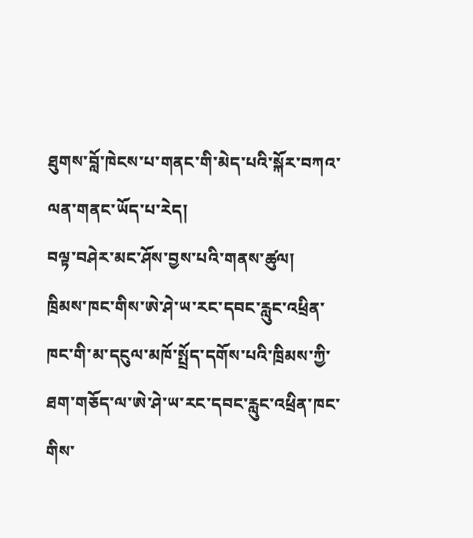ཐུགས་བློ་ཁེངས་པ་གནང་གི་མེད་པའི་སྐོར་བཀའ་ལན་གནང་ཡོད་པ་རེད།
བལྟ་བཤེར་མང་ཤོས་བྱས་པའི་གནས་ཚུལ།
ཁྲིམས་ཁང་གིས་ཨེ་ཤེ་ཡ་རང་དབང་རླུང་འཕྲིན་ཁང་གི་མ་དངུལ་མཁོ་སྤྲོད་དགོས་པའི་ཁྲིམས་ཀྱི་ཐག་གཅོད་ལ་ཨེ་ཤེ་ཡ་རང་དབང་རླུང་འཕྲིན་ཁང་གིས་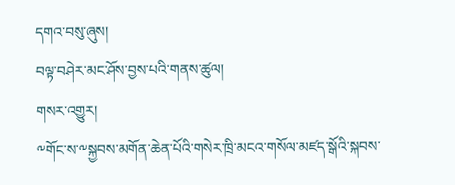དགའ་བསུ་ཞུས།
བལྟ་བཤེར་མང་ཤོས་བྱས་པའི་གནས་ཚུལ།
གསར་འགྱུར།
༸གོང་ས་༸སྐྱབས་མགོན་ཆེན་པོའི་གསེར་ཁྲི་མངའ་གསོལ་མཛད་སྒོའི་སྐབས་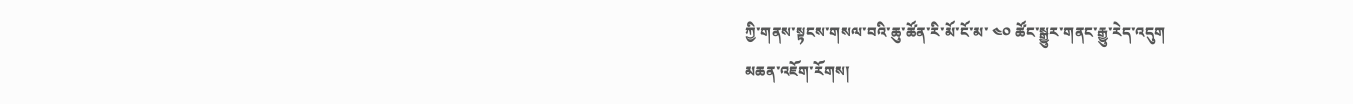ཀྱི་གནས་སྟངས་གསལ་བའི་ཆུ་ཚོན་རི་མོ་ངོ་མ་ ༤༠ ཚོང་སྒྱུར་གནང་རྒྱུ་རེད་འདུག
མཆན་འཇོག་རོགས།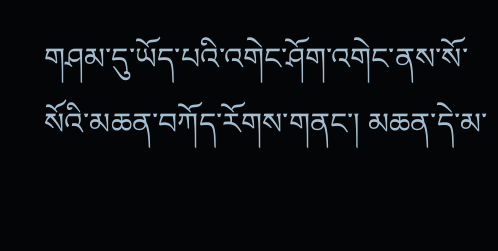གཤམ་དུ་ཡོད་པའི་འགེང་ཤོག་འགེང་ནས་སོ་སོའི་མཆན་བཀོད་རོགས་གནང་། མཆན་དེ་མ་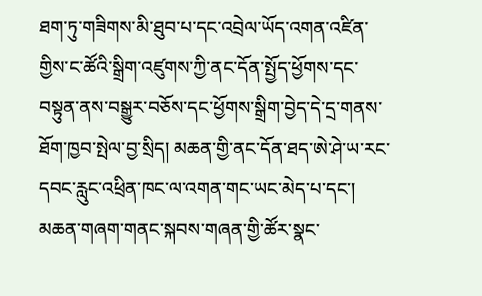ཐག་ཏུ་གཟིགས་མི་ཐུབ་པ་དང་འབྲེལ་ཡོད་འགན་འཛིན་གྱིས་ང་ཚོའི་སྒྲིག་འཛུགས་ཀྱི་ནང་དོན་སྤྱོད་ཕྱོགས་དང་བསྟུན་ནས་བསྒྱུར་བཅོས་དང་ཕྱོགས་སྒྲིག་བྱེད་དེ་དྲ་གནས་ཐོག་ཁྱབ་སྤེལ་བྱ་སྲིད། མཆན་གྱི་ནང་དོན་ཐད་ཨེ་ཤེ་ཡ་རང་དབང་རླུང་འཕྲིན་ཁང་ལ་འགན་གང་ཡང་མེད་པ་དང་། མཆན་གཞག་གནང་སྐབས་གཞན་གྱི་ཚོར་སྣང་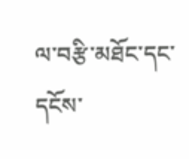ལ་བརྩི་མཐོང་དང་དངོས་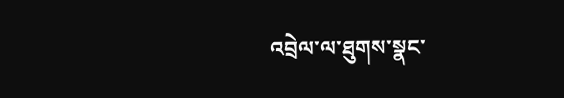འབྲེལ་ལ་ཐུགས་སྣང་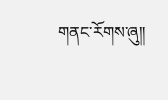གནང་རོགས་ཞུ༎